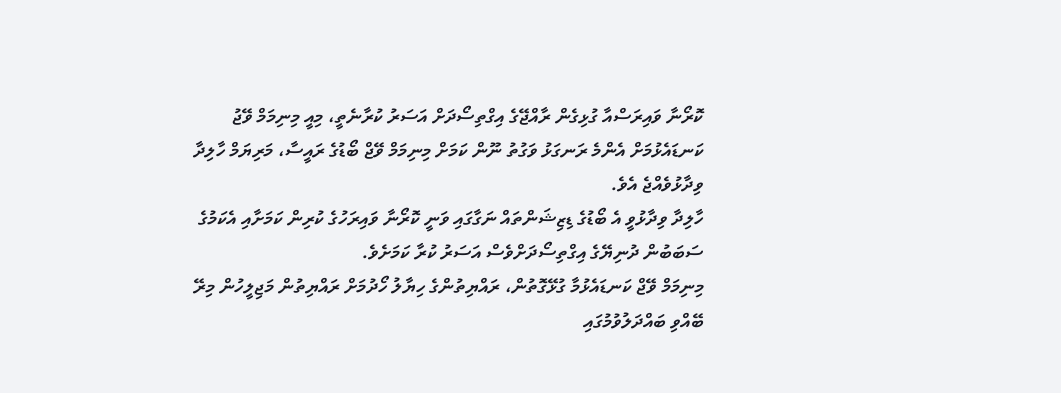ކޮރޯނާ ވައިރަސްއާ ގުޅިގެން ރާއްޖޭގެ އިގްތިސޯދަށް އަސަރު ކުރާނެތީ، މިއީ މިނިމަމް ވޭޖު ކަނޑައެޅުމަށް އެންމެ ރަނގަޅު ވަގުތު ނޫން ކަމަށް މިނިމަމް ވޭޖް ބޯޑުގެ ރައީސާ، މަރިޔަމް ހާލިދާ ވިދާޅުވެއްޖެ އެވެ.
ހާލިދާ ވިދާޅުވީ އެ ބޯޑުގެ ޑިޒިޝަންތައް ނަގާގައި ވަނީ ކޮރޯނާ ވައިރަހުގެ ކުރިން ކަމަށާއި އެކަމުގެ ސަބަބުން ދުނިޔޭގެ އިގްތިސޯދަށްވެސް އަސަރު ކުރާ ކަމަށެވެ.
މިނިމަމް ވޭޖް ކަނޑައެޅުމާ ގުޅޭގޮތުން، ރައްޔިތުންގެ ހިޔާލު ހޯދުމަށް ރައްޔިތުން މަޖިލީހުން މިރޭ ބޭއްވި ބައްދަލުވުމުގައި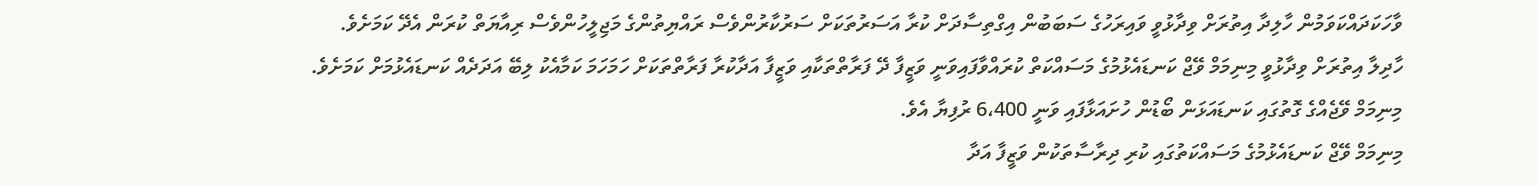ވާހަކަދައްކަވަމުން ހާލިދާ އިތުރަށް ވިދާޅުވީ ވައިރަހުގެ ސަބަބުން އިގްތިސާދަށް ކުރާ އަސަރުތަކަށް ސަރުކާރުންވެސް ރައްޔިތުންގެ މަޖިލީހުންވެސް ރިއާޔަތް ކުރަން އެދޭ ކަމަށެވެ.
ހާދިލާ އިތުރަށް ވިދާޅުވީ މިނިމަމް ވޭޖް ކަނޑައެޅުމުގެ މަސައްކަތް ކުރައްވާފައިވަނީ ވަޒީފާ ދޭ ފަރާތްތަކާއި ވަޒީފާ އަދާކުރާ ފަރާތްތަކަށް ހަމަހަމަ ކަމާއެކު ލިބޭ އަދަދެއް ކަނޑައެޅުމަށް ކަމަށެވެ.
މިނިމަމް ވޭޖެއްގެ ގޮތުގައި ކަނޑައަޅަން ބޯޑުން ހުށައަޅާފައި ވަނީ 6،400 ރުފިޔާ އެވެ.
މިނިމަމް ވޭޖް ކަނޑައެޅުމުގެ މަސައްކަތުގައި ކުރި ދިރާސާތަކުން ވަޒީފާ އަދާ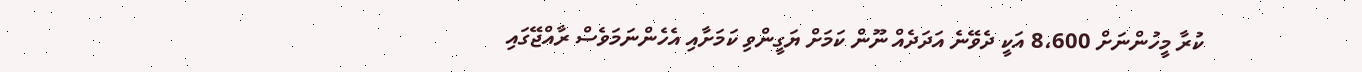ކުރާ މީހުންނަށް 8،600 އަކީ ދެވޭނެ އަދަދެއް ނޫން ކަމަށް ޔަގީންވި ކަމަށާއި އެހެންނަމަވެސް ރާއްޖޭގައި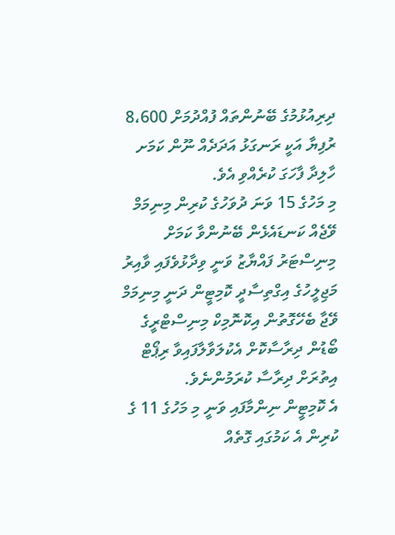ދިރިއުޅުމުގެ ބޭނުންތައް ފުއްދުމަށް 8،600 ރުފިޔާ އަކީ ރަނގަޅު އަދަދެއް ނޫން ކަމަށ ހާލިދާ ފާހަގަ ކުރެއްވި އެވެ.
މި މަހުގެ 15 ވަނަ ދުވަހުގެ ކުރިން މިނިމަމް ވޭޖެއް ކަނޑައެޅެން ބޭނުންވާ ކަމަށް މިނިސްޓަރު ފައްޔާޒު ވަނީ ވިދާޅުވެފައި ވާއިރު
މަޖިލީހުގެ އިގްތިސާދީ ކޮމިޓީން ދަނީ މިނިމަމް ވޭޖާ ބެހޭގޮތުން އިކޮނޮމިކް މިނިސްޓްރީގެ ބޯޑުން ދިރާސާކޮށް އެކުލަވާލާފައިވާ ރިޕޯޓް އިތުރަށް ދިރާސާ ކުރަމުންނެވެ.
އެ ކޮމިޓީން ނިންމާފައި ވަނީ މި މަހުގެ 11 ގެ ކުރިން އެ ކަމުގައި ގޮތެއް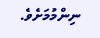ނިންމުމަށެވެ.